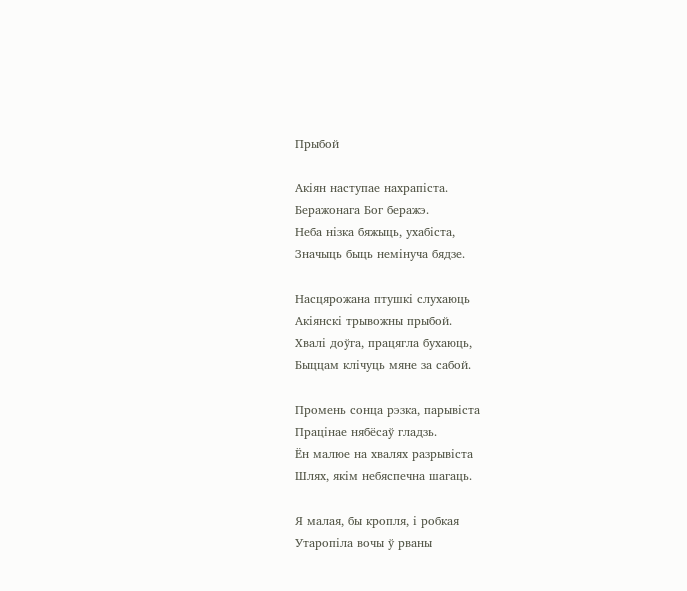Прыбой

Акіян наступае нахрапіста.
Беражонага Бог беражэ.
Неба нізка бяжыць, ухабіста,
Значыць быць немінуча бядзе.

Насцярожана птушкі слухаюць
Акіянскі трывожны прыбой.
Хвалі доўга, працягла бухаюць,
Быццам клічуць мяне за сабой.

Промень сонца рэзка, парывіста
Працінае нябёсаў гладзь.
Ён малюе на хвалях разрывіста
Шлях, якім небяспечна шагаць.

Я малая, бы кропля, і робкая
Утаропіла вочы ў рваны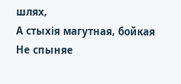шлях,
А стыхія магутная, бойкая
Не спыняе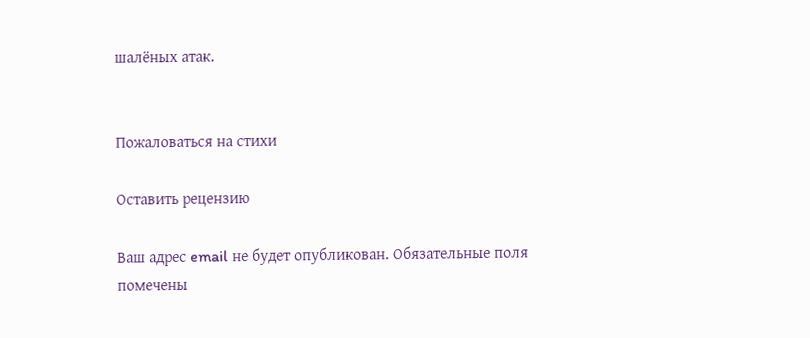шалёных атак.


Пожаловаться на стихи

Оставить рецензию

Ваш адрес email не будет опубликован. Обязательные поля помечены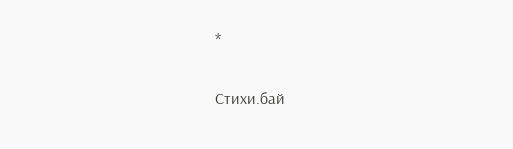*

Стихи.бай